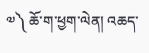༧༽ ཆོ་ག་ཕྱག་ལེན། འཆད་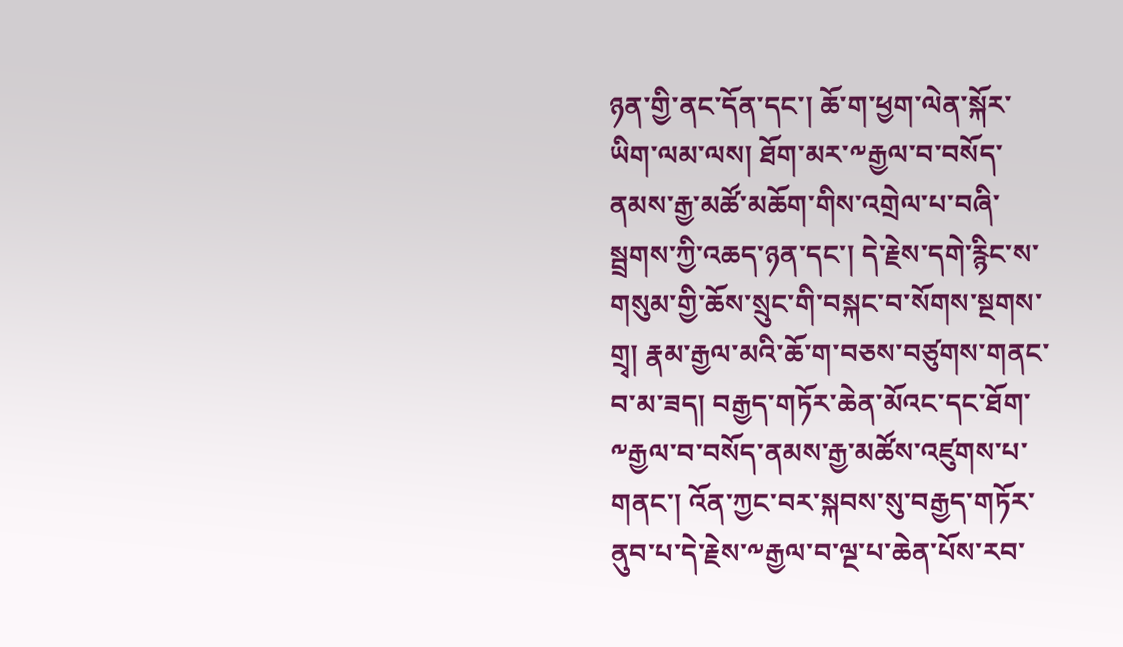ཉན་གྱི་ནང་དོན་དང་། ཆོ་ག་ཕྱག་ལེན་སྐོར་ཡིག་ལམ་ལས། ཐོག་མར་༸རྒྱལ་བ་བསོད་ནམས་རྒྱ་མཚོ་མཆོག་གིས་འགྲེལ་པ་བཞི་སྦྲགས་ཀྱི་འཆད་ཉན་དང་། དེ་རྗེས་དགེ་རྙིང་ས་གསུམ་གྱི་ཆོས་སྲུང་གི་བསྐང་བ་སོགས་སྔགས་གྲྭ། རྣམ་རྒྱལ་མའི་ཆོ་ག་བཅས་བཙུགས་གནང་བ་མ་ཟད། བརྒྱད་གཏོར་ཆེན་མོའང་དང་ཐོག་༸རྒྱལ་བ་བསོད་ནམས་རྒྱ་མཚོས་འཛུགས་པ་གནང་། འོན་ཀྱང་བར་སྐབས་སུ་བརྒྱད་གཏོར་ནུབ་པ་དེ་རྗེས་༸རྒྱལ་བ་ལྔ་པ་ཆེན་པོས་རབ་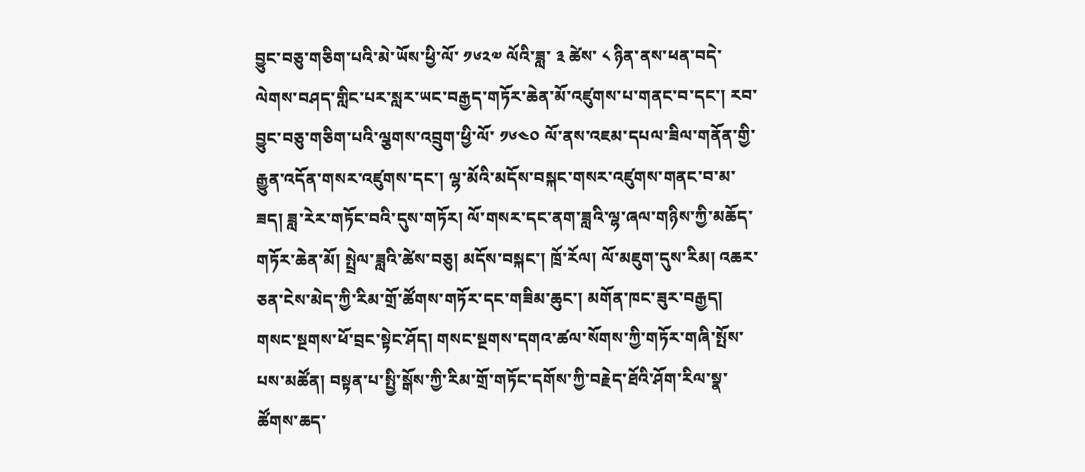བྱུང་བཅུ་གཅིག་པའི་མེ་ཡོས་ཕྱི་ལོ་ ༡༦༢༧ ལོའི་ཟླ་ ༣ ཚེས་ ༨ ཉིན་ནས་ཕན་བདེ་ལེགས་བཤད་གླིང་པར་སླར་ཡང་བརྒྱད་གཏོར་ཆེན་མོ་འཛུགས་པ་གནང་བ་དང་། རབ་བྱུང་བཅུ་གཅིག་པའི་ལྕགས་འབྲུག་ཕྱི་ལོ་ ༡༦༤༠ ལོ་ནས་འཇམ་དཔལ་ཟིལ་གནོན་གྱི་རྒྱུན་འདོན་གསར་འཛུགས་དང་། ལྷ་མོའི་མདོས་བསྐང་གསར་འཛུགས་གནང་བ་མ་ཟད། ཟླ་རེར་གཏོང་བའི་དུས་གཏོར། ལོ་གསར་དང་ནག་ཟླའི་ལྷ་ཞལ་གཉིས་ཀྱི་མཆོད་གཏོར་ཆེན་མོ། སྤྲེལ་ཟླའི་ཚེས་བཅུ། མདོས་བསྐང་། ཁྲོ་རོལ། ལོ་མཇུག་དུས་རིམ། འཆར་ཅན་ངེས་མེད་ཀྱི་རིམ་གྲོ་ཚོགས་གཏོར་དང་གཟིམ་ཆུང་། མགོན་ཁང་ཟུར་བརྒྱད། གསང་སྔགས་ཕོ་བྲང་སྟེང་ཤོད། གསང་སྔགས་དགའ་ཚལ་སོགས་ཀྱི་གཏོར་གཞི་སྤོས་པས་མཚོན། བསྟན་པ་སྤྱི་སྒོས་ཀྱི་རིམ་གྲོ་གཏོང་དགོས་ཀྱི་བརྗེད་ཐོའི་ཤོག་རིལ་སྣ་ཚོགས་ཆད་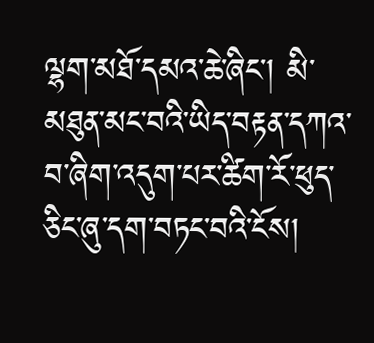ལྷག་མཐོ་དམའ་ཆེ་ཞིང་། མི་མཐུན་མང་བའི་ཡིད་བརྟན་དཀའ་བ་ཞིག་འདུག་པར་ཚིག་རོ་ཕུད་ཅིང་ཞུ་དག་བཏང་བའི་ངོས།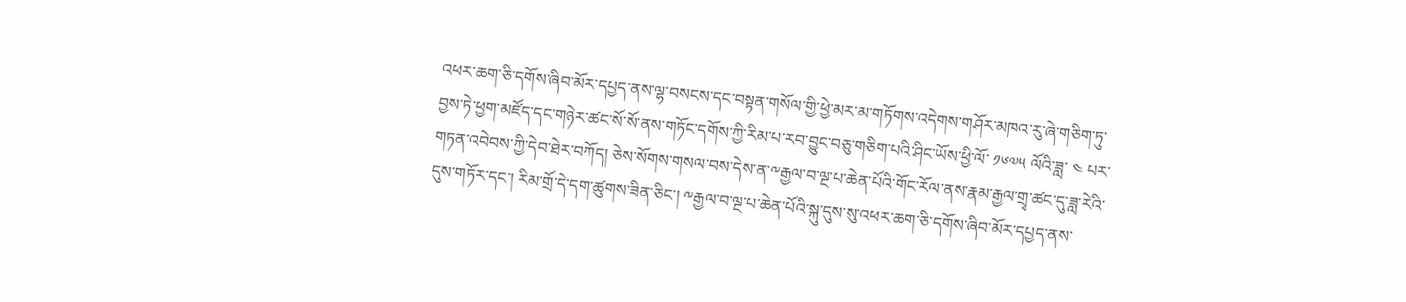འཕར་ཆག་ཅི་དགོས་ཞིབ་མོར་དཔྱད་ནས་ལྷ་བསངས་དང་བསྟན་གསོལ་གྱི་ཕྱེ་མར་མ་གཏོགས་འདེགས་གཤོར་མཁའ་རུ་ཞེ་གཅིག་ཏུ་བྱས་ཏེ་ཕྱག་མཛོད་དང་གཉེར་ཚང་སོ་སོ་ནས་གཏོང་དགོས་ཀྱི་རིམ་པ་རབ་བྱུང་བཅུ་གཅིག་པའི་ཤིང་ཡོས་ཕྱི་ལོ་ ༡༦༧༥ ལོའི་ཟླ་ ༤ པར་གཏན་འབེབས་ཀྱི་དེབ་ཐེར་བཀོད། ཅེས་སོགས་གསལ་བས་དེས་ན་༸རྒྱལ་བ་ལྔ་པ་ཆེན་པོའི་གོང་རོལ་ནས་རྣམ་རྒྱལ་གྲྭ་ཚང་དུ་ཟླ་རེའི་དུས་གཏོར་དང་། རིམ་གྲོ་དེ་དག་ཚུགས་ཟིན་ཅིང་། ༸རྒྱལ་བ་ལྔ་པ་ཆེན་པོའི་སྐུ་དུས་སུ་འཕར་ཆག་ཅི་དགོས་ཞིབ་མོར་དཔྱད་ནས་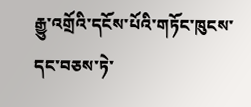རྒྱུ་འགྲོའི་དངོས་པོའི་གཏོང་ཁུངས་དང་བཅས་ཏེ་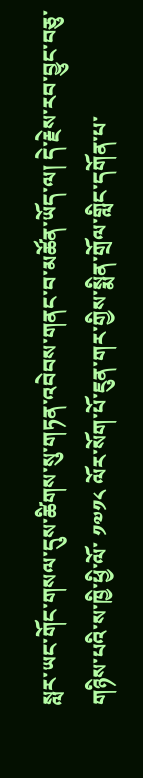སླར་ཡང་གོང་གསལ་དུས་ཚིགས་སུ་གཏན་འབེབས་གནང་བ་མཚོན་ཡོད་ལ། དེ་རྗེས་རབ་བྱུང་བཅུ་གཉིས་པའི་ས་ཁྱི་ཕྱི་ལོ་ ༡༧༡༨ ལོར་སོག་པོ་ཇུན་གར་གྱིས་སྨིན་གྲོལ་གླིང་དགོན་པ་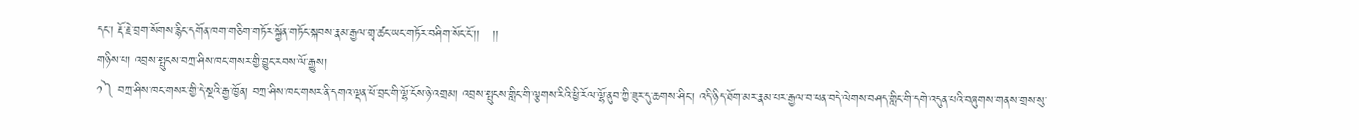དང་། རྡོ་རྗེ་བྲག་སོགས་རྙིང་དགོན་ཁག་གཅིག་གཏོར་སྐྱོན་གཏོང་སྐབས་རྣམ་རྒྱལ་གྲྭ་ཚང་ཡང་གཏོར་བཤིག་སོང་ངོ་།།   །།
གཉིས་པ། འབྲས་སྤུངས་བཀྲ་ཤིས་ཁང་གསར་གྱི་བྱུང་རབས་ལོ་རྒྱུས།
༡༽ བཀྲ་ཤིས་ཁང་གསར་གྱི་དེ་སྔའི་རྒྱ་ཁྱོན། བཀྲ་ཤིས་ཁང་གསར་ནི་དགའ་ལྡན་ཕོ་བྲང་གི་ལྷོ་ངོས་ཉེ་འགྲམ། འབྲས་སྤུངས་གླིང་གི་ལྕགས་རིའི་ཕྱི་རོལ་ལྷོ་ནུབ་ཀྱི་ཟུར་དུ་ཆགས་ཤིང་། འདི་ཉིད་ཐོག་མར་རྣམ་པར་རྒྱལ་བ་ཕན་བདེ་ལེགས་བཤད་གླིང་གི་དགེ་འདུན་པའི་བཞུགས་གནས་གྲས་སུ་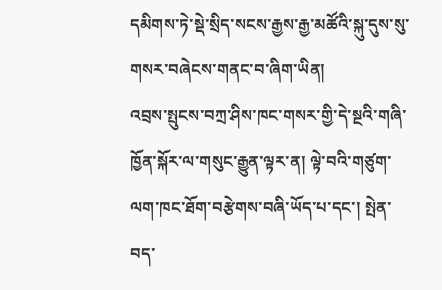དམིགས་ཏེ་སྡེ་སྲིད་སངས་རྒྱས་རྒྱ་མཚོའི་སྐུ་དུས་སུ་གསར་བཞེངས་གནང་བ་ཞིག་ཡིན།
འབྲས་སྤུངས་བཀྲ་ཤིས་ཁང་གསར་གྱི་དེ་སྔའི་གཞི་ཁྱོན་སྐོར་ལ་གསུང་རྒྱུན་ལྟར་ན། ལྟེ་བའི་གཙུག་ལག་ཁང་ཐོག་བརྩེགས་བཞི་ཡོད་པ་དང་། སྤེན་བད་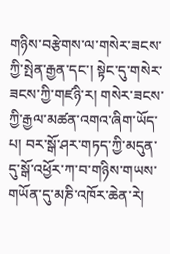གཉིས་བརྩེགས་ལ་གསེར་ཟངས་ཀྱི་སྤེན་རྒྱན་དང་། སྟེང་དུ་གསེར་ཟངས་ཀྱི་གཛཉི་ར། གསེར་ཟངས་ཀྱི་རྒྱལ་མཚན་འགའ་ཞིག་ཡོད་པ། བར་སྒོ་ཤར་གཏད་ཀྱི་མདུན་དུ་སྒོ་འཕྱོར་ཀ་བ་གཉིས་གཡས་གཡོན་དུ་མཎི་འཁོར་ཆེན་རེ།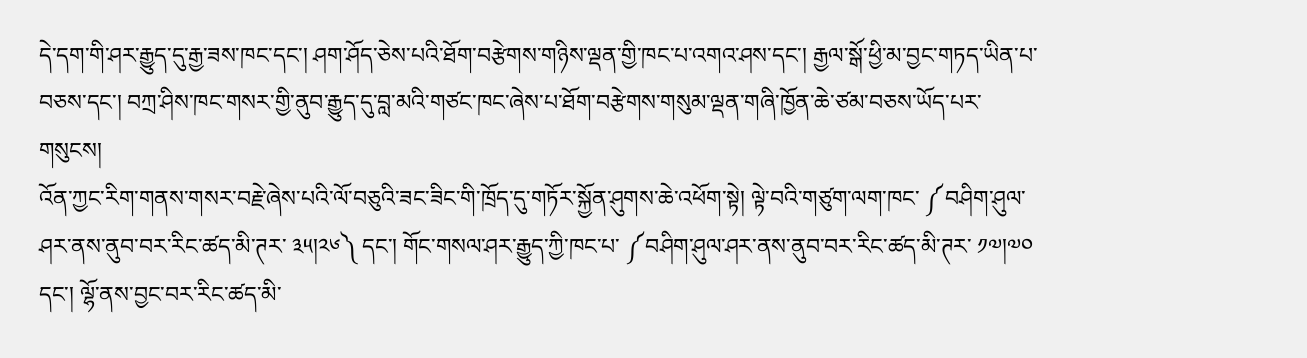དེ་དག་གི་ཤར་རྒྱུད་དུ་རྒྱ་ཟས་ཁང་དང་། ཤག་ཤོད་ཅེས་པའི་ཐོག་བརྩེགས་གཉིས་ལྡན་གྱི་ཁང་པ་འགའ་ཤས་དང་། རྒྱལ་སྒོ་ཕྱི་མ་བྱང་གཏད་ཡིན་པ་བཅས་དང་། བཀྲ་ཤིས་ཁང་གསར་གྱི་ནུབ་རྒྱུད་དུ་བླ་མའི་གཙང་ཁང་ཞེས་པ་ཐོག་བརྩེགས་གསུམ་ལྡན་གཞི་ཁྱོན་ཆེ་ཙམ་བཅས་ཡོད་པར་གསུངས།
འོན་ཀྱང་རིག་གནས་གསར་བརྗེ་ཞེས་པའི་ལོ་བཅུའི་ཟང་ཟིང་གི་ཁྲོད་དུ་གཏོར་སྐྱོན་ཤུགས་ཆེ་འཕོག་སྟེ། ལྟེ་བའི་གཙུག་ལག་ཁང་ ༼བཤིག་ཤུལ་ཤར་ནས་ནུབ་བར་རིང་ཚད་མི་ཊར་ ༣༥།༢༦༽ དང་། གོང་གསལ་ཤར་རྒྱུད་ཀྱི་ཁང་པ་ ༼བཤིག་ཤུལ་ཤར་ནས་ནུབ་བར་རིང་ཚད་མི་ཊར་ ༡༧།༧༠ དང་། ལྷོ་ནས་བྱང་བར་རིང་ཚད་མི་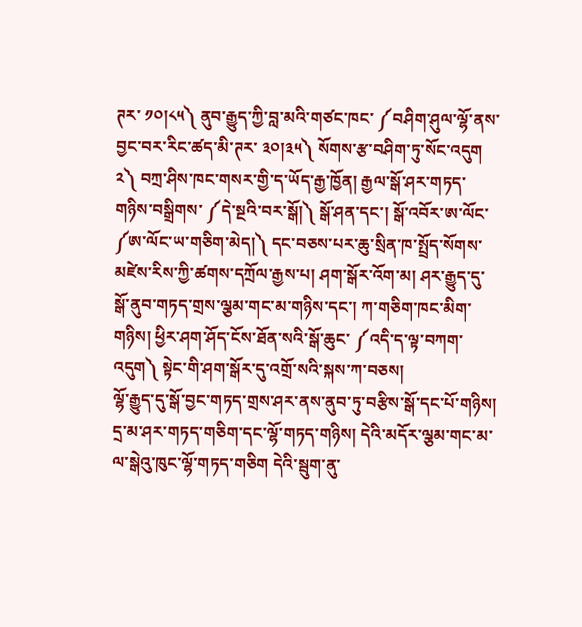ཊར་ ༡༠།༨༥༽ ནུབ་རྒྱུད་ཀྱི་བླ་མའི་གཙང་ཁང་ ༼བཤིག་ཤུལ་ལྷོ་ནས་བྱང་བར་རིང་ཚད་མི་ཊར་ ༣༠།༣༥༽ སོགས་རྩ་བཤིག་ཏུ་སོང་འདུག
༢༽ བཀྲ་ཤིས་ཁང་གསར་གྱི་ད་ཡོད་རྒྱ་ཁྱོན། རྒྱལ་སྒོ་ཤར་གཏད་གཉིས་བསྒྲིགས་ ༼དེ་སྔའི་བར་སྒོ།༽ སྒོ་ཤན་དང་། སྒོ་འབོར་ཨ་ལོང་ ༼ཨ་ལོང་ཡ་གཅིག་མེད།༽ དང་བཅས་པར་ཆུ་སྲིན་ཁ་སྤྲོད་སོགས་མཛེས་རིས་ཀྱི་ཚགས་དཀྲོལ་རྒྱས་པ། ཤག་སྒོར་འོག་མ། ཤར་རྒྱུད་དུ་སྒོ་ནུབ་གཏད་གྲས་ལྕམ་གང་མ་གཉིས་དང་། ཀ་གཅིག་ཁང་མིག་གཉིས། ཕྱིར་ཤག་ཤོད་ངོས་ཐོན་སའི་སྒོ་ཆུང་ ༼འདི་ད་ལྟ་བཀག་འདུག༽ སྟེང་གི་ཤག་སྒོར་དུ་འགྲོ་སའི་སྐས་ཀ་བཅས།
ལྷོ་རྒྱུད་དུ་སྒོ་བྱང་གཏད་གྲས་ཤར་ནས་ནུབ་ཏུ་བརྩིས་སྒོ་དང་པོ་གཉིས། དྲ་མ་ཤར་གཏད་གཅིག་དང་ལྷོ་གཏད་གཉིས། དེའི་མདོར་ལྕམ་གང་མ་ལ་སྒེའུ་ཁུང་ལྷོ་གཏད་གཅིག དེའི་སྦུག་ནུ་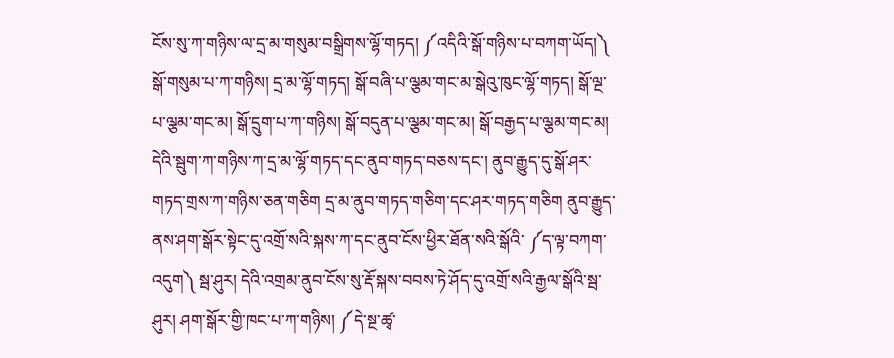ངོས་སུ་ཀ་གཉིས་ལ་དྲ་མ་གསུམ་བསྒྲིགས་ལྷོ་གཏད། ༼འདིའི་སྒོ་གཉིས་པ་བཀག་ཡོད།༽ སྒོ་གསུམ་པ་ཀ་གཉིས། དྲ་མ་ལྷོ་གཏད། སྒོ་བཞི་པ་ལྕམ་གང་མ་སྒེའུ་ཁུང་ལྷོ་གཏད། སྒོ་ལྔ་པ་ལྕམ་གང་མ། སྒོ་དྲུག་པ་ཀ་གཉིས། སྒོ་བདུན་པ་ལྕམ་གང་མ། སྒོ་བརྒྱད་པ་ལྕམ་གང་མ། དེའི་སྦུག་ཀ་གཉིས་ཀ་དྲ་མ་ལྷོ་གཏད་དང་ནུབ་གཏད་བཅས་དང་། ནུབ་རྒྱུད་དུ་སྒོ་ཤར་གཏད་གྲས་ཀ་གཉིས་ཅན་གཅིག དྲ་མ་ནུབ་གཏད་གཅིག་དང་ཤར་གཏད་གཅིག ནུབ་རྒྱུད་ནས་ཤག་སྒོར་སྟེང་དུ་འགྲོ་སའི་སྐས་ཀ་དང་ནུབ་ངོས་ཕྱིར་ཐོན་སའི་སྒོའི་ ༼ད་ལྟ་བཀག་འདུག༽ སྦ་ཤུར། དེའི་འགྲམ་ནུབ་ངོས་སུ་རྡོ་སྐས་བབས་ཏེ་ཤོད་དུ་འགྲོ་སའི་རྒྱལ་སྒོའི་སྦ་ཤུར། ཤག་སྒོར་གྱི་ཁང་པ་ཀ་གཉིས། ༼དེ་སྔ་ཚྭ་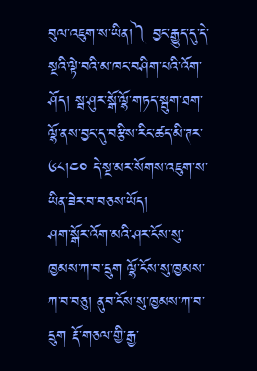བུལ་འཇུག་ས་ཡིན།༽ བྱང་རྒྱུད་དུ་དེ་སྔའི་ལྟེ་བའི་མ་ཁང་བཤིག་པའི་འོག་ཤོད། སྦ་ཤུར་སྒོ་ལྷོ་གཏད་སྦུག་ཐག་ལྷོ་ནས་བྱང་དུ་བརྩིས་རིང་ཚད་མི་ཊར་ ༦༨།༤༠ དེ་སྔ་མར་སོགས་འཇུག་ས་ཡིན་ཟེར་བ་བཅས་ཡོད།
ཤག་སྒོར་འོག་མའི་ཤར་ངོས་སུ་ཁྱམས་ཀ་བ་དྲུག ལྷོ་ངོས་སུ་ཁྱམས་ཀ་བ་བཅུ། ནུབ་ངོས་སུ་ཁྱམས་ཀ་བ་དྲུག རྡོ་གཅལ་གྱི་རྒྱ་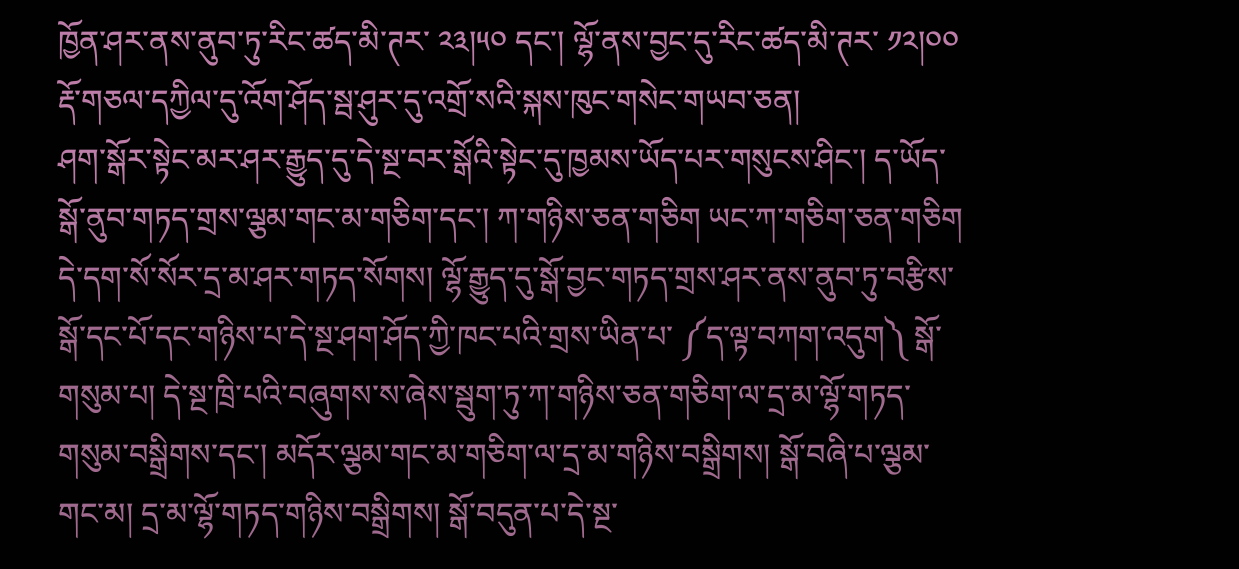ཁྱོན་ཤར་ནས་ནུབ་ཏུ་རིང་ཚད་མི་ཊར་ ༢༣།༥༠ དང་། ལྷོ་ནས་བྱང་དུ་རིང་ཚད་མི་ཊར་ ༡༢།༠༠ རྡོ་གཅལ་དཀྱིལ་དུ་འོག་ཤོད་སྦ་ཤུར་དུ་འགྲོ་སའི་སྐས་ཁུང་གསེང་གཡབ་ཅན།
ཤག་སྒོར་སྟེང་མར་ཤར་རྒྱུད་དུ་དེ་སྔ་བར་སྒོའི་སྟེང་དུ་ཁྱམས་ཡོད་པར་གསུངས་ཤིང་། ད་ཡོད་སྒོ་ནུབ་གཏད་གྲས་ལྕམ་གང་མ་གཅིག་དང་། ཀ་གཉིས་ཅན་གཅིག ཡང་ཀ་གཅིག་ཅན་གཅིག དེ་དག་སོ་སོར་དྲ་མ་ཤར་གཏད་སོགས། ལྷོ་རྒྱུད་དུ་སྒོ་བྱང་གཏད་གྲས་ཤར་ནས་ནུབ་ཏུ་བརྩིས་སྒོ་དང་པོ་དང་གཉིས་པ་དེ་སྔ་ཤག་ཤོད་ཀྱི་ཁང་པའི་གྲས་ཡིན་པ་ ༼ད་ལྟ་བཀག་འདུག༽ སྒོ་གསུམ་པ། དེ་སྔ་ཁྲི་པའི་བཞུགས་ས་ཞེས་སྦུག་ཏུ་ཀ་གཉིས་ཅན་གཅིག་ལ་དྲ་མ་ལྷོ་གཏད་གསུམ་བསྒྲིགས་དང་། མདོར་ལྕམ་གང་མ་གཅིག་ལ་དྲ་མ་གཉིས་བསྒྲིགས། སྒོ་བཞི་པ་ལྕམ་གང་མ། དྲ་མ་ལྷོ་གཏད་གཉིས་བསྒྲིགས། སྒོ་བདུན་པ་དེ་སྔ་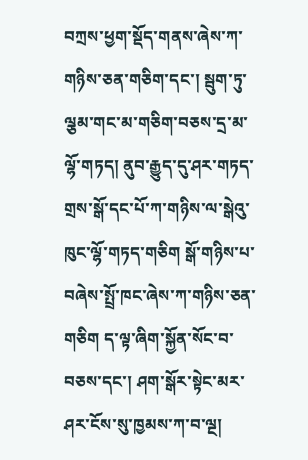བཀྲས་ཕྱག་སྡོད་གནས་ཞེས་ཀ་གཉིས་ཅན་གཅིག་དང་། སྦུག་ཏུ་ལྕམ་གང་མ་གཅིག་བཅས་དྲ་མ་ལྷོ་གཏད། ནུབ་རྒྱུད་དུ་ཤར་གཏད་གྲས་སྒོ་དང་པོ་ཀ་གཉིས་ལ་སྒེའུ་ཁུང་ལྷོ་གཏད་གཅིག སྒོ་གཉིས་པ་བཞེས་སྤྲོ་ཁང་ཞེས་ཀ་གཉིས་ཅན་གཅིག ད་ལྟ་ཞིག་སྐྱོན་སོང་བ་བཅས་དང་། ཤག་སྒོར་སྟེང་མར་ཤར་ངོས་སུ་ཁྱམས་ཀ་བ་ལྔ།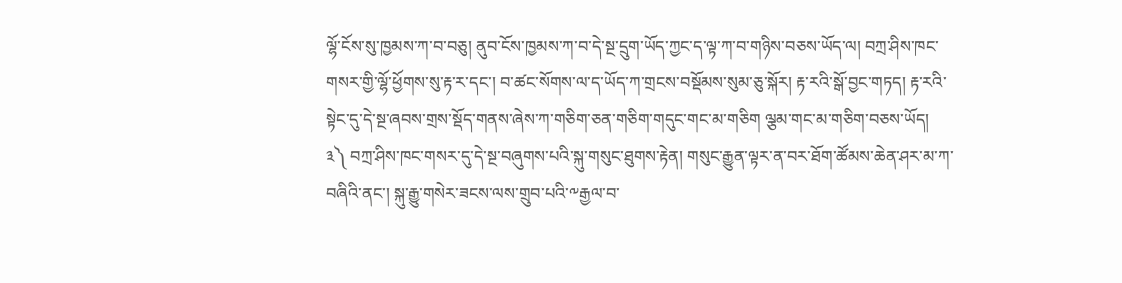ལྷོ་ངོས་སུ་ཁྱམས་ཀ་བ་བཅུ། ནུབ་ངོས་ཁྱམས་ཀ་བ་དེ་སྔ་དྲུག་ཡོད་ཀྱང་ད་ལྟ་ཀ་བ་གཉིས་བཅས་ཡོད་ལ། བཀྲ་ཤིས་ཁང་གསར་གྱི་ལྷོ་ཕྱོགས་སུ་རྟ་ར་དང་། བ་ཚང་སོགས་ལ་ད་ཡོད་ཀ་གྲངས་བསྡོམས་སུམ་ཅུ་སྐོར། རྟ་རའི་སྒོ་བྱང་གཏད། རྟ་རའི་སྟེང་དུ་དེ་སྔ་ཞབས་གྲས་སྡོད་གནས་ཞེས་ཀ་གཅིག་ཅན་གཅིག་གདུང་གང་མ་གཅིག ལྕམ་གང་མ་གཅིག་བཅས་ཡོད།
༣༽ བཀྲ་ཤིས་ཁང་གསར་དུ་དེ་སྔ་བཞུགས་པའི་སྐུ་གསུང་ཐུགས་རྟེན། གསུང་རྒྱུན་ལྟར་ན་བར་ཐོག་ཚོམས་ཆེན་ཤར་མ་ཀ་བཞིའི་ནང་། སྐུ་རྒྱུ་གསེར་ཟངས་ལས་གྲུབ་པའི་༸རྒྱལ་བ་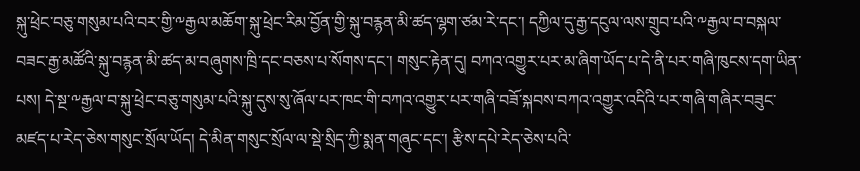སྐུ་ཕྲེང་བཅུ་གསུམ་པའི་བར་གྱི་༸རྒྱལ་མཆོག་སྐུ་ཕྲེང་རིམ་བྱོན་གྱི་སྐུ་བརྙན་མི་ཚད་ལྷག་ཙམ་རེ་དང་། དཀྱིལ་དུ་རྒྱ་དངུལ་ལས་གྲུབ་པའི་༸རྒྱལ་བ་བསྐལ་བཟང་རྒྱ་མཚོའི་སྐུ་བརྙན་མི་ཚད་མ་བཞུགས་ཁྲི་དང་བཅས་པ་སོགས་དང་། གསུང་རྟེན་དུ། བཀའ་འགྱུར་པར་མ་ཞིག་ཡོད་པ་དེ་ནི་པར་གཞི་ཁུངས་དག་ཡིན་པས། དེ་སྔ་༸རྒྱལ་བ་སྐུ་ཕྲེང་བཅུ་གསུམ་པའི་སྐུ་དུས་སུ་ཞོལ་པར་ཁང་གི་བཀའ་འགྱུར་པར་གཞི་བཟོ་སྐབས་བཀའ་འགྱུར་འདིའི་པར་གཞི་གཞིར་བཟུང་མཛད་པ་རེད་ཅེས་གསུང་སྲོལ་ཡོད། དེ་མིན་གསུང་སྲོལ་ལ་སྡེ་སྲིད་ཀྱི་སྨན་གཞུང་དང་། རྩིས་དཔེ་རེད་ཅེས་པའི་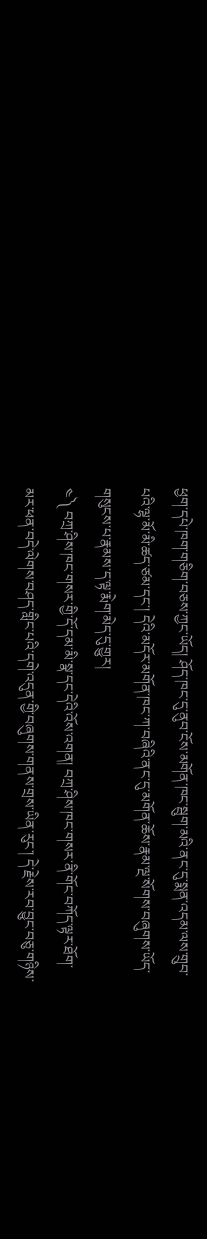ཕྱག་དཔེ་ཁག་གཅིག་བཅས་ཀྱང་ཡོད། ཤོད་ཁང་དུ་ནུབ་ངོས་མགོན་ཁང་སྦུག་མའི་ནང་དུ་སྨན་འདམ་ལས་གྲུབ་པའི་ལྷ་མོ་མི་ཚད་ཙམ་དང་། དེའི་མདོར་མགོན་ཁང་ཀ་བཞིའི་ནང་དུ་མགོན་ཆོས་རྣམ་ལྔ་སོགས་བཞུགས་ཡོད་གསུངས་པ་རྣམས་ད་ལྟ་རྨེག་མེད་དུ་གྱུར།
༤༽ བཀྲ་ཤིས་ཁང་གསར་གྱི་དོ་དམ་མི་སྣ་དང་དེའི་འོས་འགན། བཀྲ་ཤིས་ཁང་གསར་ནི་གོང་བཀོད་ལྟར་ཐོག་མར་ཕན་བདེ་ལེགས་བཤད་གླིང་པའི་དགེ་འདུན་གྱི་བཞུགས་གནས་གྲས་ཡིན་རུང་། དེ་རྗེས་རབ་བྱུང་བཅུ་གཉིས་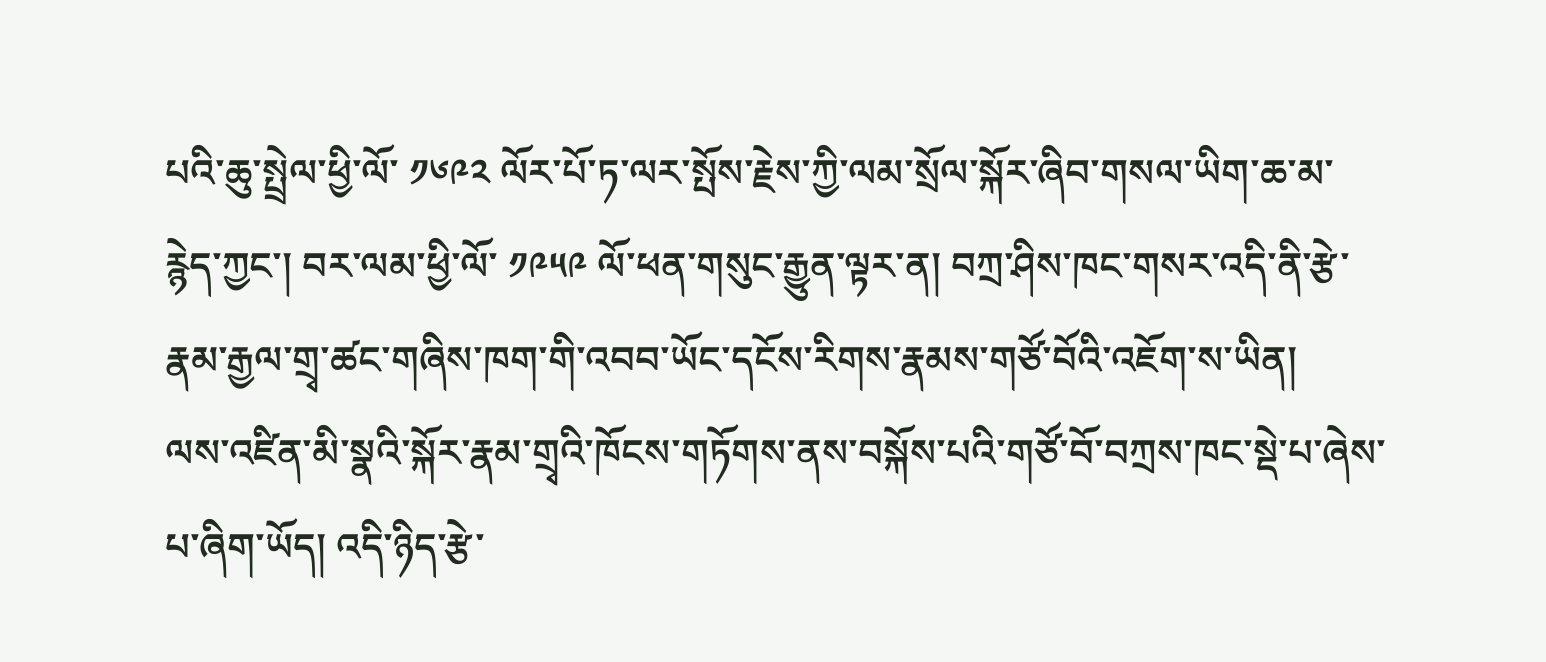པའི་ཆུ་སྤྲེལ་ཕྱི་ལོ་ ༡༦༩༢ ལོར་པོ་ཏ་ལར་སྤོས་རྗེས་ཀྱི་ལམ་སྲོལ་སྐོར་ཞིབ་གསལ་ཡིག་ཆ་མ་རྙེད་ཀྱང་། བར་ལམ་ཕྱི་ལོ་ ༡༩༥༩ ལོ་ཕན་གསུང་རྒྱུན་ལྟར་ན། བཀྲ་ཤིས་ཁང་གསར་འདི་ནི་རྩེ་རྣམ་རྒྱལ་གྲྭ་ཚང་གཞིས་ཁག་གི་འབབ་ཡོང་དངོས་རིགས་རྣམས་གཙོ་བོའི་འཇོག་ས་ཡིན།
ལས་འཛིན་མི་སྣའི་སྐོར་རྣམ་གྲྭའི་ཁོངས་གཏོགས་ནས་བསྐོས་པའི་གཙོ་བོ་བཀྲས་ཁང་སྡེ་པ་ཞེས་པ་ཞིག་ཡོད། འདི་ཉིད་རྩེ་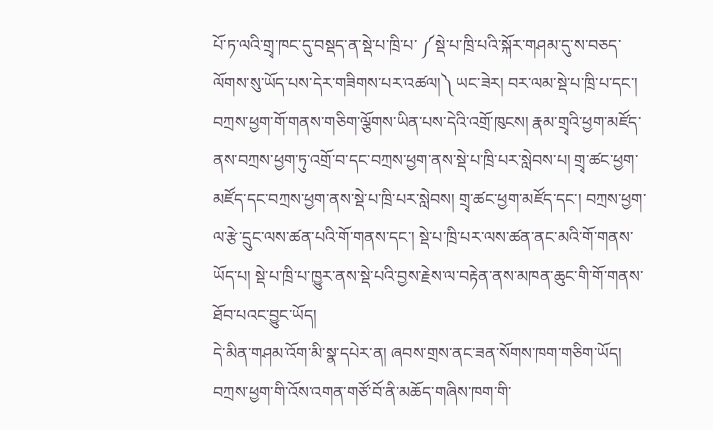པོ་ཏ་ལའི་གྲྭ་ཁང་དུ་བསྡད་ན་སྡེ་པ་ཁྲི་པ་ ༼སྡེ་པ་ཁྲི་པའི་སྐོར་གཤམ་དུ་ས་བཅད་ལོགས་སུ་ཡོད་པས་དེར་གཟིགས་པར་འཚལ།༽ ཡང་ཟེར། བར་ལམ་སྡེ་པ་ཁྲི་པ་དང་། བཀྲས་ཕྱག་གོ་གནས་གཅིག་ལྕོགས་ཡིན་པས་དེའི་འགྲོ་ཁུངས། རྣམ་གྲྭའི་ཕྱག་མཛོད་ནས་བཀྲས་ཕྱག་ཏུ་འགྲོ་བ་དང་བཀྲས་ཕྱག་ནས་སྡེ་པ་ཁྲི་པར་སླེབས་པ། གྲྭ་ཚང་ཕྱག་མཛོད་དང་བཀྲས་ཕྱག་ནས་སྡེ་པ་ཁྲི་པར་སླེབས། གྲྭ་ཚང་ཕྱག་མཛོད་དང་། བཀྲས་ཕྱག་ལ་རྩེ་དྲུང་ལས་ཚན་པའི་གོ་གནས་དང་། སྡེ་པ་ཁྲི་པར་ལས་ཚན་ནང་མའི་གོ་གནས་ཡོད་པ། སྡེ་པ་ཁྲི་པ་ཁྱུར་ནས་སྡེ་པའི་བྱས་རྗེས་ལ་བརྟེན་ནས་མཁན་ཆུང་གི་གོ་གནས་ཐོབ་པའང་བྱུང་ཡོད།
དེ་མིན་གཤམ་འོག་མི་སྣ་དཔེར་ན། ཞབས་གྲས་ནང་ཟན་སོགས་ཁག་གཅིག་ཡོད། བཀྲས་ཕྱག་གི་འོས་འགན་གཙོ་བོ་ནི་མཆོད་གཞིས་ཁག་གི་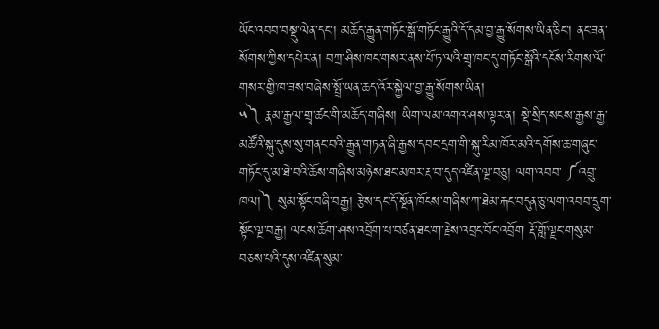ཡོང་འབབ་བསྡུ་ལེན་དང་། མཆོད་རྒྱུན་གཏོང་སྒོ་གཏོང་རྒྱུའི་དོ་དམ་བྱ་རྒྱུ་སོགས་ཡིན་ཅིང་། ནང་ཟན་སོགས་ཀྱིས་དཔེར་ན། བཀྲ་ཤིས་ཁང་གསར་ནས་པོ་ཏ་ལའི་གྲྭ་ཁང་དུ་གཏོང་སྒོའི་དངོས་རིགས་ལོ་གསར་གྱི་ཁ་ཟས་བཞེས་སྤྲོ་ཡན་ཆད་འོར་སྐྱེལ་བྱ་རྒྱུ་སོགས་ཡིན།
༥༽ རྣམ་རྒྱལ་གྲྭ་ཚང་གི་མཆོད་གཞིས། ཡིག་ལམ་འགའ་ཤས་ལྟར་ན། སྡེ་སྲིད་སངས་རྒྱས་རྒྱ་མཚོའི་སྐུ་དུས་སུ་གནང་བའི་རྒྱུན་གཏན་ཞི་རྒྱས་དབང་དྲག་གི་སྐུ་རིམ་ཁོར་མའི་དགོས་ཆ་གཞུང་གཏོང་དུ་མ་ཐེ་བའི་ཆོས་གཞིས་མཉེས་ཐང་མཁར་རྔ་བ་དུད་འཛིན་ལྔ་བཅུ། ལག་འབབ་ ༼འབྲུ་ཁལ།༽ སུམ་སྟོང་བཞི་བརྒྱ། རྩེས་དང་དོ་སྔོན་ཁོངས་གཞིས་ཀ་ཐེམ་རྐང་བདུན་ཅུ་ལག་འབབ་དྲུག་སྟོང་ལྔ་བརྒྱ། ལངས་ཆོག་ཤས་འབྲོག་པ་བཙན་ཐང་ག་རྗེས་འབྲང་བོང་འབྲོག རྡོ་གློ་ལྗང་གསུམ་བཅས་པའི་དུས་འཛིན་སུམ་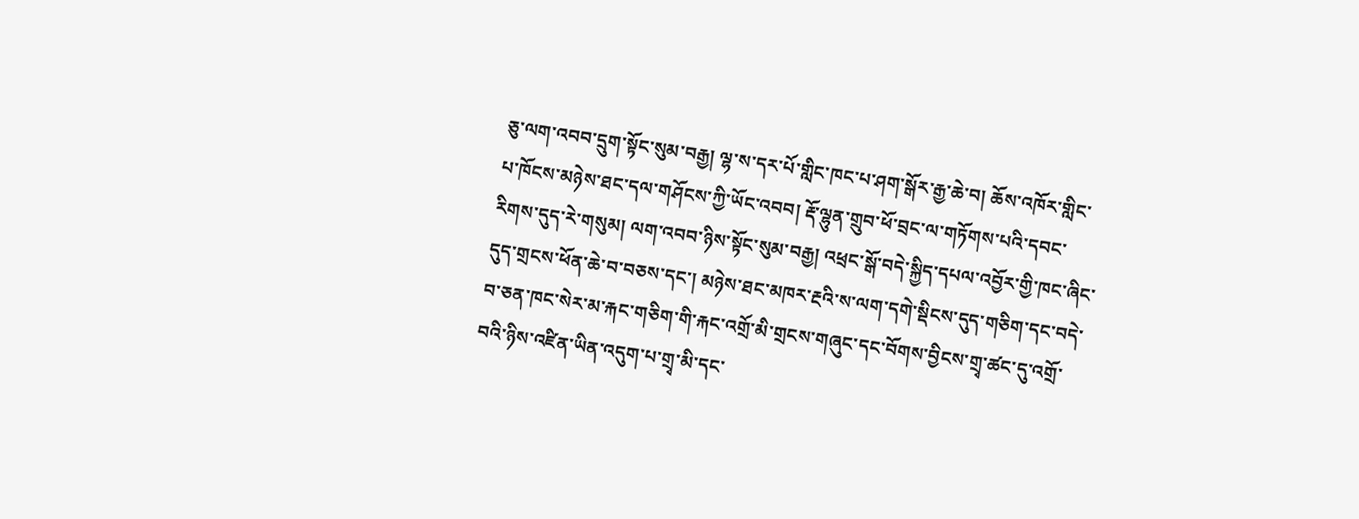ཅུ་ལག་འབབ་དྲུག་སྟོང་སུམ་བརྒྱ། ལྷ་ས་དར་པོ་གླིང་ཁང་པ་ཤག་སྒོར་རྒྱ་ཆེ་བ། ཆོས་འཁོར་གླིང་པ་ཁོངས་མཉེས་ཐང་དལ་གཤོངས་ཀྱི་ཡོང་འབབ། རྡོ་ལྷུན་གྲུབ་ཕོ་བྲང་ལ་གཏོགས་པའི་དབང་རིགས་དུད་རེ་གསུམ། ལག་འབབ་ཉིས་སྟོང་སུམ་བརྒྱ། འཕྲང་སྒོ་བདེ་སྐྱིད་དཔལ་འབྱོར་གྱི་ཁང་ཞིང་དུད་གྲངས་ཕོན་ཆེ་བ་བཅས་དང་། མཉེས་ཐང་མཁར་རྔའི་ས་ལག་དགེ་སྡིངས་དུད་གཅིག་དང་བདེ་བ་ཅན་ཁང་སེར་མ་རྐང་གཅིག་གི་རྐང་འགྲོ་མི་གྲངས་གཞུང་དང་བོགས་བྱིངས་གྲྭ་ཚང་དུ་འགྲོ་བའི་ཉིས་འཛིན་ཡིན་འདུག་པ་གྲྭ་མི་དང་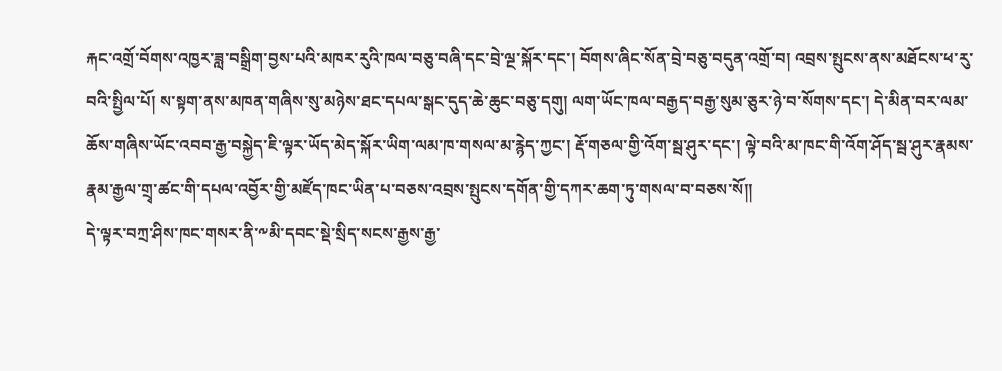རྐང་འགྲོ་བོགས་འཁྱར་ཟླ་བསྒྲིག་བྱས་པའི་མཁར་རུའི་ཁལ་བཅུ་བཞི་དང་བྲེ་ལྔ་སྐོར་དང་། བོགས་ཞིང་སོན་བྲེ་བཅུ་བདུན་འགྲོ་བ། འབྲས་སྤུངས་ནས་མཐོངས་ཕ་རུ་བའི་སྤྱིལ་པོ། ས་སྟག་ནས་མཁན་གཞིས་སུ་མཉེས་ཐང་དཔལ་སྒང་དུད་ཆེ་ཆུང་བཅུ་དགུ། ལག་ཡོང་ཁལ་བརྒྱད་བརྒྱ་སུམ་ཅུར་ཉེ་བ་སོགས་དང་། དེ་མིན་བར་ལམ་ཆོས་གཞིས་ཡོང་འབབ་རྒྱ་བསྐྱེད་ཇི་ལྟར་ཡོད་མེད་སྐོར་ཡིག་ལམ་ཁ་གསལ་མ་རྙེད་ཀྱང་། རྡོ་གཅལ་གྱི་འོག་སྦ་ཤུར་དང་། ལྟེ་བའི་མ་ཁང་གི་འོག་ཤོད་སྦ་ཤུར་རྣམས་རྣམ་རྒྱལ་གྲྭ་ཚང་གི་དཔལ་འབྱོར་གྱི་མཛོད་ཁང་ཡིན་པ་བཅས་འབྲས་སྤུངས་དགོན་གྱི་དཀར་ཆག་ཏུ་གསལ་བ་བཅས་སོ།།
དེ་ལྟར་བཀྲ་ཤིས་ཁང་གསར་ནི་༸མི་དབང་སྡེ་སྲིད་སངས་རྒྱས་རྒྱ་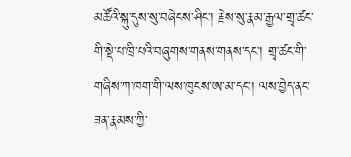མཚོའི་སྐུ་དུས་སུ་བཞེངས་ཤིང་། རྗེས་སུ་རྣམ་རྒྱལ་གྲྭ་ཚང་གི་སྡེ་པ་ཁྲི་པའི་བཞུགས་གནས་གནས་དང་། གྲྭ་ཚང་གི་གཞིས་ཀ་ཁག་གི་ལས་ཁུངས་ཨ་མ་དང་། ལས་བྱེད་ནང་ཟན་རྣམས་ཀྱི་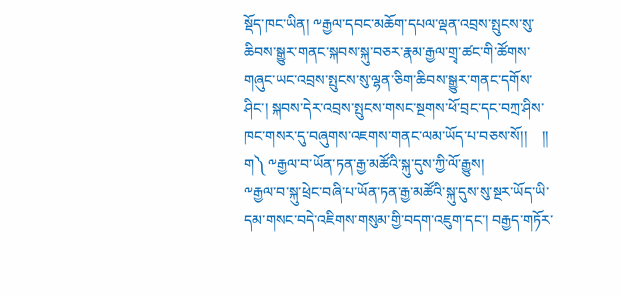སྡོད་ཁང་ཡིན། ༸རྒྱལ་དབང་མཆོག་དཔལ་ལྡན་འབྲས་སྤུངས་སུ་ཆིབས་སྒྱུར་གནང་སྐབས་སྐུ་བཅར་རྣམ་རྒྱལ་གྲྭ་ཚང་གི་ཚོགས་གཞུང་ཡང་འབྲས་སྤུངས་སུ་ལྷན་ཅིག་ཆིབས་སྒྱུར་གནང་དགོས་ཤིང་། སྐབས་དེར་འབྲས་སྤུངས་གསང་སྔགས་ཕོ་བྲང་དང་བཀྲ་ཤིས་ཁང་གསར་དུ་བཞུགས་འཇགས་གནང་ལམ་ཡོད་པ་བཅས་སོ།།    །།
ག༽ ༸རྒྱལ་བ་ཡོན་ཏན་རྒྱ་མཚོའི་སྐུ་དུས་ཀྱི་ལོ་རྒྱུས།
༸རྒྱལ་བ་སྐུ་ཕྲེང་བཞི་པ་ཡོན་ཏན་རྒྱ་མཚོའི་སྐུ་དུས་སུ་སྔར་ཡོད་ཡི་དམ་གསང་བདེ་འཇིགས་གསུམ་གྱི་བདག་འཇུག་དང་། བརྒྱད་གཏོར་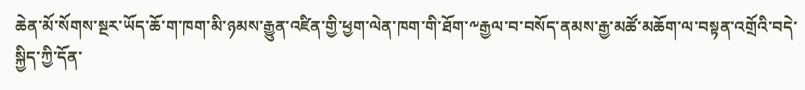ཆེན་མོ་སོགས་སྔར་ཡོད་ཆོ་ག་ཁག་མི་ཉམས་རྒྱུན་འཛིན་གྱི་ཕྱག་ལེན་ཁག་གི་ཐོག་༸རྒྱལ་བ་བསོད་ནམས་རྒྱ་མཚོ་མཆོག་ལ་བསྟན་འགྲོའི་བདེ་སྐྱིད་ཀྱི་དོན་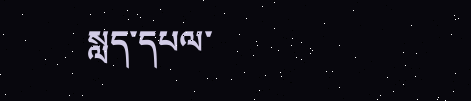སླད་དཔལ་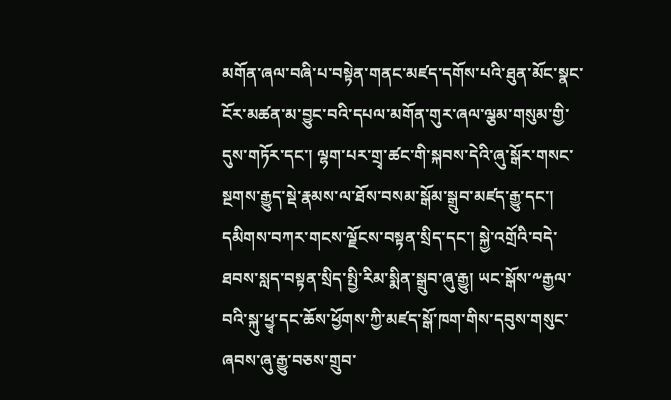མགོན་ཞལ་བཞི་པ་བསྟེན་གནང་མཛད་དགོས་པའི་ཐུན་མོང་སྣང་ངོར་མཚན་མ་བྱུང་བའི་དཔལ་མགོན་གུར་ཞལ་ལྕམ་གསུམ་གྱི་དུས་གཏོར་དང་། ལྷག་པར་གྲྭ་ཚང་གི་སྐབས་དེའི་ཞུ་སྒོར་གསང་སྔགས་རྒྱུད་སྡེ་རྣམས་ལ་ཐོས་བསམ་སྒོམ་སྒྲུབ་མཛད་རྒྱུ་དང་། དམིགས་བཀར་གངས་ལྗོངས་བསྟན་སྲིད་དང་། སྐྱེ་འགྲོའི་བདེ་ཐབས་སླད་བསྟན་སྲིད་སྤྱི་རིམ་སྨིན་སྒྲུབ་ཞུ་རྒྱུ། ཡང་སྒོས་༸རྒྱལ་བའི་སྐུ་ཕྱྭ་དང་ཆོས་ཕྱོགས་ཀྱི་མཛད་སྒོ་ཁག་གིས་དབུས་གསུང་ཞབས་ཞུ་རྒྱུ་བཅས་གྲུབ་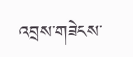འབྲས་གཟེངས་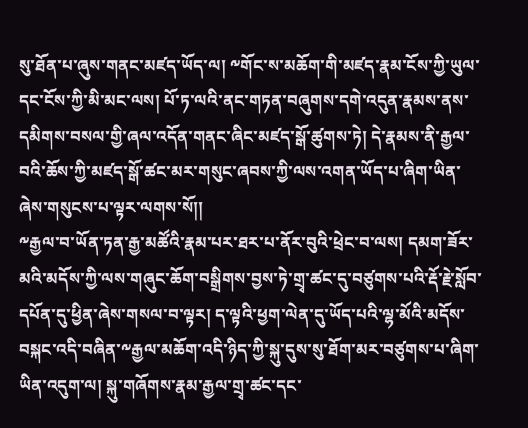སུ་ཐོན་པ་ཞུས་གནང་མཛད་ཡོད་ལ། ༸གོང་ས་མཆོག་གི་མཛད་རྣམ་ངོས་ཀྱི་ཡུལ་དང་ངོས་ཀྱི་མི་མང་ལས། པོ་ཏ་ལའི་ནང་གཏན་བཞུགས་དགེ་འདུན་རྣམས་ནས་དམིགས་བསལ་གྱི་ཞལ་འདོན་གནང་ཞིང་མཛད་སྒོ་ཚུགས་ཏེ། དེ་རྣམས་ནི་རྒྱལ་བའི་ཆོས་ཀྱི་མཛད་སྒོ་ཚང་མར་གསུང་ཞབས་ཀྱི་ལས་འགན་ཡོད་པ་ཞིག་ཡིན་ཞེས་གསུངས་པ་ལྟར་ལགས་སོ།།
༸རྒྱལ་བ་ཡོན་ཏན་རྒྱ་མཚོའི་རྣམ་པར་ཐར་པ་ནོར་བུའི་ཕྲེང་བ་ལས། དམག་ཟོར་མའི་མདོས་ཀྱི་ལས་གཞུང་ཆོག་བསྒྲིགས་བྱས་ཏེ་གྲྭ་ཚང་དུ་བཙུགས་པའི་རྡོ་རྗེ་སློབ་དཔོན་དུ་ཕྱིན་ཞེས་གསལ་བ་ལྟར། ད་ལྟའི་ཕྱག་ལེན་དུ་ཡོད་པའི་ལྷ་མོའི་མདོས་བསྐང་འདི་བཞིན་༸རྒྱལ་མཆོག་འདི་ཉིད་ཀྱི་སྐུ་དུས་སུ་ཐོག་མར་བཙུགས་པ་ཞིག་ཡིན་འདུག་ལ། སྐུ་གཞོགས་རྣམ་རྒྱལ་གྲྭ་ཚང་དང་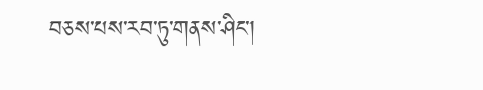བཅས་པས་རབ་ཏུ་གནས་ཤིང་།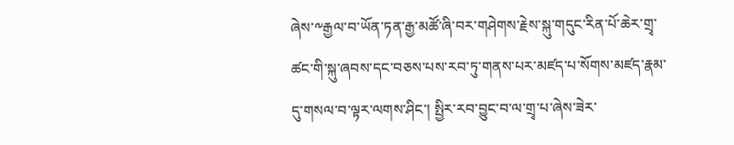ཞེས་༸རྒྱལ་བ་ཡོན་ཏན་རྒྱ་མཚོ་ཞི་བར་གཤེགས་རྗེས་སྐུ་གདུང་རིན་པོ་ཆེར་གྲྭ་ཚང་གི་སྐུ་ཞབས་དང་བཅས་པས་རབ་ཏུ་གནས་པར་མཛད་པ་སོགས་མཛད་རྣམ་དུ་གསལ་བ་ལྟར་ལགས་ཤིང་། སྤྱིར་རབ་བྱུང་བ་ལ་གྲྭ་པ་ཞེས་ཟེར་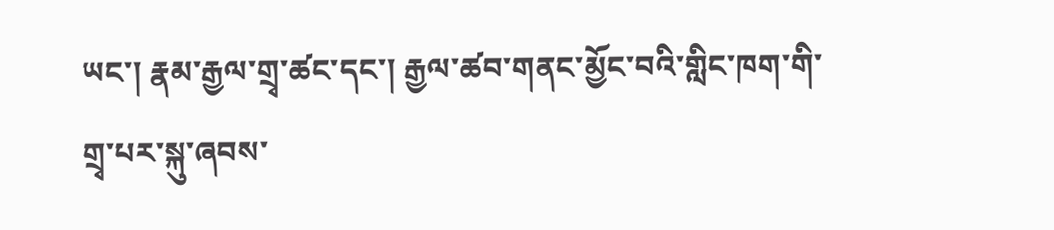ཡང་། རྣམ་རྒྱལ་གྲྭ་ཚང་དང་། རྒྱལ་ཚབ་གནང་མྱོང་བའི་གླིང་ཁག་གི་གྲྭ་པར་སྐུ་ཞབས་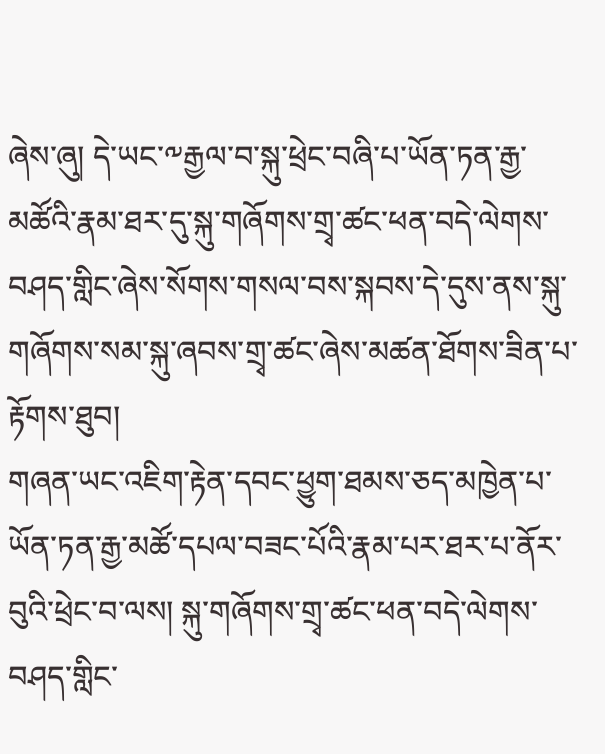ཞེས་ཞུ། དེ་ཡང་༸རྒྱལ་བ་སྐུ་ཕྲེང་བཞི་པ་ཡོན་ཏན་རྒྱ་མཚོའི་རྣམ་ཐར་དུ་སྐུ་གཞོགས་གྲྭ་ཚང་ཕན་བདེ་ལེགས་བཤད་གླིང་ཞེས་སོགས་གསལ་བས་སྐབས་དེ་དུས་ནས་སྐུ་གཞོགས་སམ་སྐུ་ཞབས་གྲྭ་ཚང་ཞེས་མཚན་ཐོགས་ཟིན་པ་རྟོགས་ཐུབ།
གཞན་ཡང་འཇིག་རྟེན་དབང་ཕྱུག་ཐམས་ཅད་མཁྱེན་པ་ཡོན་ཏན་རྒྱ་མཚོ་དཔལ་བཟང་པོའི་རྣམ་པར་ཐར་པ་ནོར་བུའི་ཕྲེང་བ་ལས། སྐུ་གཞོགས་གྲྭ་ཚང་ཕན་བདེ་ལེགས་བཤད་གླིང་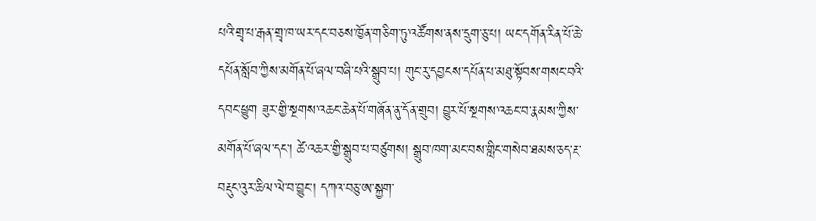པའི་གྲྭ་པ་རྒན་གྲྭ་ཁ་ཡར་དང་བཅས་ཁྱོན་གཅིག་ཏུ་འཚོགས་ནས་དྲུག་ཅུ་པ། ཡང་དགོན་རིན་པོ་ཆེ་དཔོན་སློབ་ཀྱིས་མགོན་པོ་ཞལ་བཞི་པའི་སྒྲུབ་པ། གུང་རུ་དབྱངས་དཔོན་པ་མཐུ་སྟོབས་གསང་བའི་དབང་ཕྱུག ཟུར་གྱི་སྔགས་འཆང་ཆེན་པོ་གཞོན་ནུ་དོན་གྲུབ། བྱུར་པོ་སྔགས་འཆང་བ་རྣམས་ཀྱིས་མགོན་པོ་ཞལ་དང་། ཚེ་འཆར་གྱི་སྒྲུབ་པ་བཙུགས། སྒྲུབ་ཁག་མང་བས་གླིང་གསེབ་ཐམས་ཅད་རྔ་བརྡུང་འུར་ཆིལ་ལེ་བ་བྱུང་། དཀའ་བཅུ་ཨ་སྐྱག་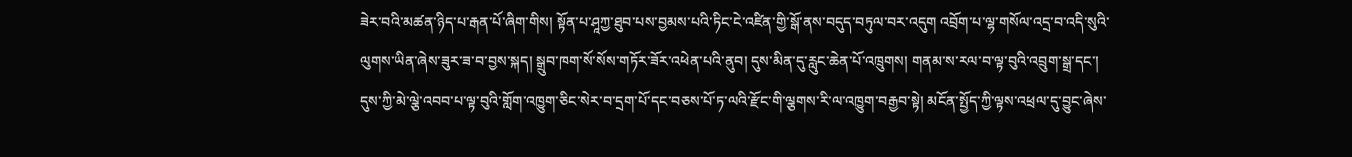ཟེར་བའི་མཚན་ཉིད་པ་རྒན་པོ་ཞིག་གིས། སྟོན་པ་ཤཱཀྱ་ཐུབ་པས་བྱམས་པའི་ཏིང་ངེ་འཛིན་གྱི་སྒོ་ནས་བདུད་བཏུལ་བར་འདུག འབྲོག་པ་ལྷ་གསོལ་འདྲ་བ་འདི་སུའི་ལུགས་ཡིན་ཞེས་ཟུར་ཟ་བ་བྱས་སྐད། སྒྲུབ་ཁག་སོ་སོས་གཏོར་ཟོར་འཕེན་པའི་ནུབ། དུས་མིན་དུ་རླུང་ཆེན་པོ་འཁྲུགས། གནམ་ས་རལ་བ་ལྟ་བུའི་འབྲུག་སྒྲ་དང་། དུས་ཀྱི་མེ་ལྕེ་འབབ་པ་ལྟ་བུའི་གློག་འཁྱུག་ཅིང་སེར་བ་དྲག་པོ་དང་བཅས་པོ་ཏ་ལའི་རྫོང་གི་ལྕགས་རི་ལ་འཁྱུག་བརྒྱབ་སྟེ། མངོན་སྤྱོད་ཀྱི་ལྟས་འཕྲལ་དུ་བྱུང་ཞེས་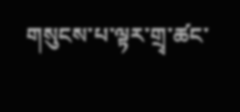གསུངས་པ་ལྟར་གྲྭ་ཚང་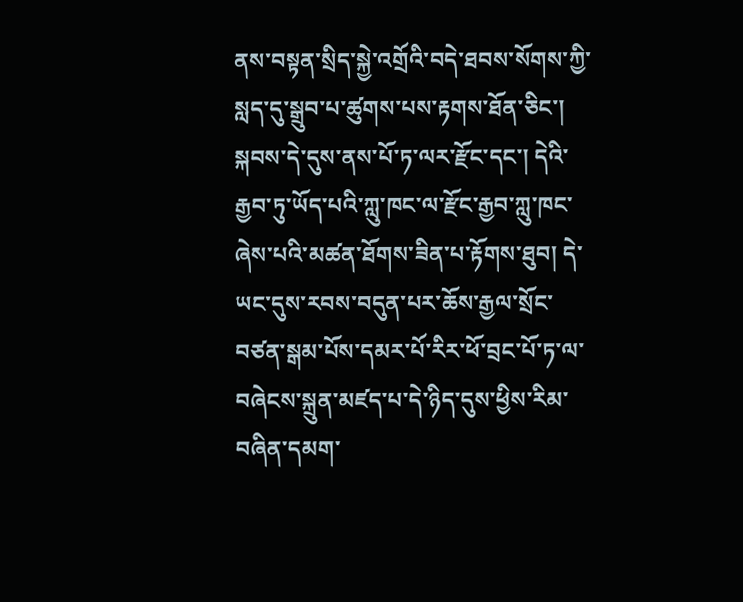ནས་བསྟན་སྲིད་སྐྱེ་འགྲོའི་བདེ་ཐབས་སོགས་ཀྱི་སླད་དུ་སྒྲུབ་པ་ཚུགས་པས་རྟགས་ཐོན་ཅིང་། སྐབས་དེ་དུས་ནས་པོ་ཏ་ལར་རྫོང་དང་། དེའི་རྒྱབ་ཏུ་ཡོད་པའི་ཀླུ་ཁང་ལ་རྫོང་རྒྱབ་ཀླུ་ཁང་ཞེས་པའི་མཚན་ཐོགས་ཟིན་པ་རྟོགས་ཐུབ། དེ་ཡང་དུས་རབས་བདུན་པར་ཆོས་རྒྱལ་སྲོང་བཙན་སྒམ་པོས་དམར་པོ་རིར་ཕོ་བྲང་པོ་ཏ་ལ་བཞེངས་སྐྲུན་མཛད་པ་དེ་ཉིད་དུས་ཕྱིས་རིམ་བཞིན་དམག་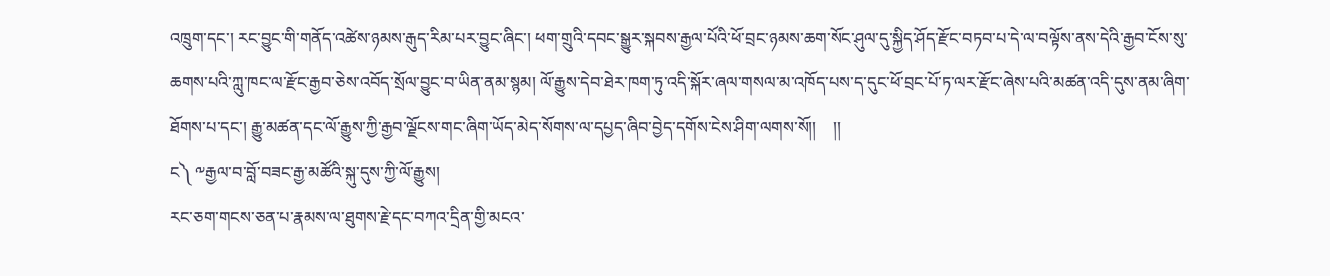འཁྲུག་དང་། རང་བྱུང་གི་གནོད་འཚེས་ཉམས་རྒུད་རིམ་པར་བྱུང་ཞིང་། ཕག་གྲུའི་དབང་སྒྱུར་སྐབས་རྒྱལ་པོའི་ཕོ་བྲང་ཉམས་ཆག་སོང་ཤུལ་དུ་སྐྱིད་ཤོད་རྫོང་བཏབ་པ་དེ་ལ་བལྟོས་ནས་དེའི་རྒྱབ་ངོས་སུ་ཆགས་པའི་ཀླུ་ཁང་ལ་རྫོང་རྒྱབ་ཅེས་འབོད་སྲོལ་བྱུང་བ་ཡིན་ནམ་སྙམ། ལོ་རྒྱུས་དེབ་ཐེར་ཁག་ཏུ་འདི་སྐོར་ཞལ་གསལ་མ་འཁོད་པས་ད་དུང་ཕོ་བྲང་པོ་ཏ་ལར་རྫོང་ཞེས་པའི་མཚན་འདི་དུས་ནམ་ཞིག་ཐོགས་པ་དང་། རྒྱུ་མཚན་དང་ལོ་རྒྱུས་ཀྱི་རྒྱབ་ལྗོངས་གང་ཞིག་ཡོད་མེད་སོགས་ལ་དཔྱད་ཞིབ་བྱེད་དགོས་ངེས་ཤིག་ལགས་སོ།།    །།
ང༽ ༸རྒྱལ་བ་བློ་བཟང་རྒྱ་མཚོའི་སྐུ་དུས་ཀྱི་ལོ་རྒྱུས།
རང་ཅག་གངས་ཅན་པ་རྣམས་ལ་ཐུགས་རྗེ་དང་བཀའ་དྲིན་གྱི་མངའ་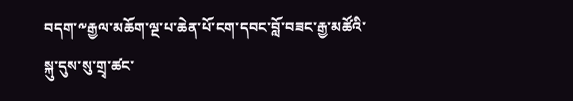བདག་༸རྒྱལ་མཆོག་ལྔ་པ་ཆེན་པོ་ངག་དབང་བློ་བཟང་རྒྱ་མཚོའི་སྐུ་དུས་སུ་གྲྭ་ཚང་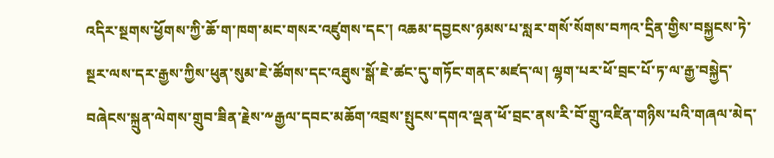འདིར་སྔགས་ཕྱོགས་ཀྱི་ཆོ་ག་ཁག་མང་གསར་འཛུགས་དང་། འཆམ་དབྱངས་ཉམས་པ་སླར་གསོ་སོགས་བཀའ་དྲིན་གྱིས་བསྐྱངས་ཏེ་སྔར་ལས་དར་རྒྱས་ཀྱིས་ཕུན་སུམ་ཇེ་ཚོགས་དང་འཐུས་སྒོ་ཇེ་ཚང་དུ་གཏོང་གནང་མཛད་ལ། ལྷག་པར་ཕོ་བྲང་པོ་ཏ་ལ་རྒྱ་བསྐྱེད་བཞེངས་སྐྲུན་ལེགས་གྲུབ་ཟིན་རྗེས་༸རྒྱལ་དབང་མཆོག་འབྲས་སྤུངས་དགའ་ལྡན་ཕོ་བྲང་ནས་རི་བོ་གྲུ་འཛིན་གཉིས་པའི་གཞལ་མེད་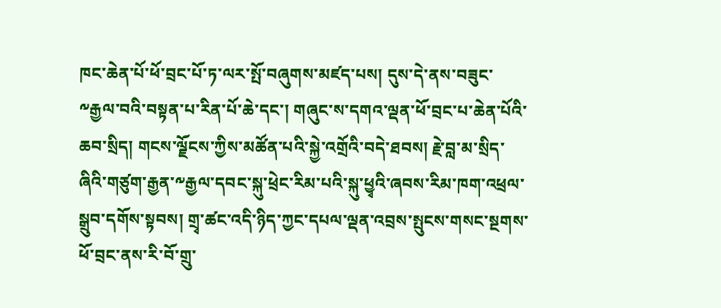ཁང་ཆེན་པོ་ཕོ་བྲང་པོ་ཏ་ལར་སྤོ་བཞུགས་མཛད་པས། དུས་དེ་ནས་བཟུང་༸རྒྱལ་བའི་བསྟན་པ་རིན་པོ་ཆེ་དང་། གཞུང་ས་དགའ་ལྡན་ཕོ་བྲང་པ་ཆེན་པོའི་ཆབ་སྲིད། གངས་ལྗོངས་ཀྱིས་མཚོན་པའི་སྐྱེ་འགྲོའི་བདེ་ཐབས། རྗེ་བླ་མ་སྲིད་ཞིའི་གཙུག་རྒྱན་༸རྒྱལ་དབང་སྐུ་ཕྲེང་རིམ་པའི་སྐུ་ཕྱྭའི་ཞབས་རིམ་ཁག་འཕྲལ་སྒྲུབ་དགོས་སྟབས། གྲྭ་ཚང་འདི་ཉིད་ཀྱང་དཔལ་ལྡན་འབྲས་སྤུངས་གསང་སྔགས་ཕོ་བྲང་ནས་རི་བོ་གྲུ་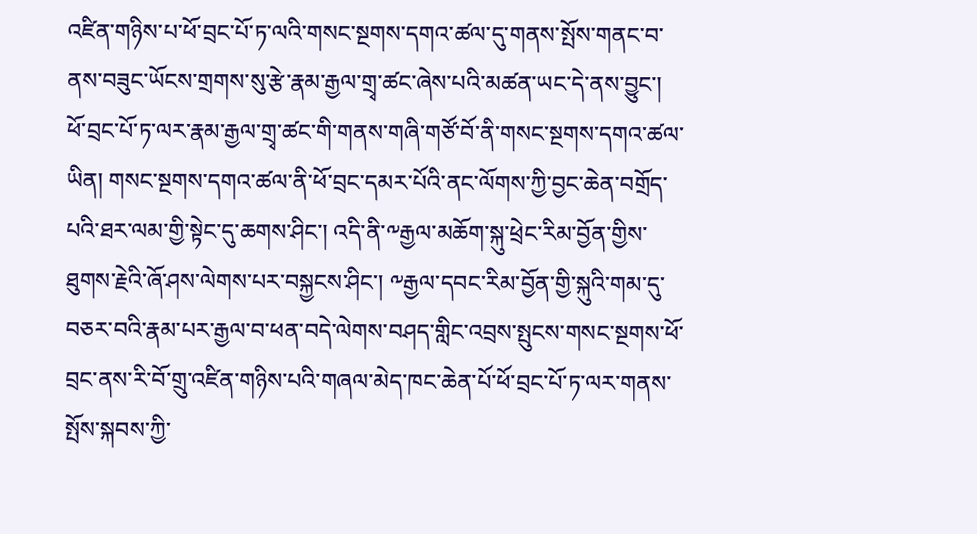འཛིན་གཉིས་པ་ཕོ་བྲང་པོ་ཏ་ལའི་གསང་སྔགས་དགའ་ཚལ་དུ་གནས་སྤོས་གནང་བ་ནས་བཟུང་ཡོངས་གྲགས་སུ་རྩེ་རྣམ་རྒྱལ་གྲྭ་ཚང་ཞེས་པའི་མཚན་ཡང་དེ་ནས་བྱུང་།
ཕོ་བྲང་པོ་ཏ་ལར་རྣམ་རྒྱལ་གྲྭ་ཚང་གི་གནས་གཞི་གཙོ་བོ་ནི་གསང་སྔགས་དགའ་ཚལ་ཡིན། གསང་སྔགས་དགའ་ཚལ་ནི་ཕོ་བྲང་དམར་པོའི་ནང་ལོགས་ཀྱི་བྱང་ཆེན་བགྲོད་པའི་ཐར་ལམ་གྱི་སྟེང་དུ་ཆགས་ཤིང་། འདི་ནི་༸རྒྱལ་མཆོག་སྐུ་ཕྲེང་རིམ་བྱོན་གྱིས་ཐུགས་རྗེའི་ཞོ་ཤས་ལེགས་པར་བསྐྱངས་ཤིང་། ༸རྒྱལ་དབང་རིམ་བྱོན་གྱི་སྐུའི་གམ་དུ་བཅར་བའི་རྣམ་པར་རྒྱལ་བ་ཕན་བདེ་ལེགས་བཤད་གླིང་འབྲས་སྤུངས་གསང་སྔགས་ཕོ་བྲང་ནས་རི་བོ་གྲུ་འཛིན་གཉིས་པའི་གཞལ་མེད་ཁང་ཆེན་པོ་ཕོ་བྲང་པོ་ཏ་ལར་གནས་སྤོས་སྐབས་ཀྱི་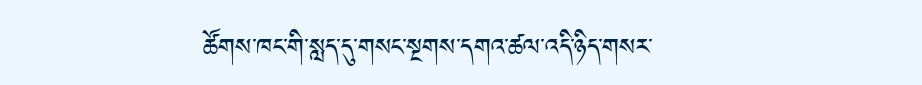ཚོགས་ཁང་གི་སླད་དུ་གསང་སྔགས་དགའ་ཚལ་འདི་ཉིད་གསར་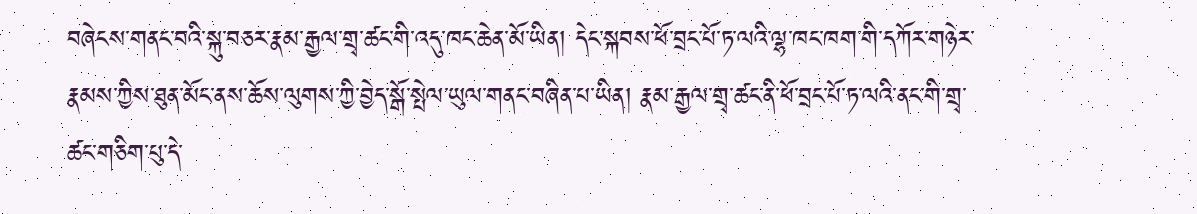བཞེངས་གནང་བའི་སྐུ་བཅར་རྣམ་རྒྱལ་གྲྭ་ཚང་གི་འདུ་ཁང་ཆེན་མོ་ཡིན། དེང་སྐབས་ཕོ་བྲང་པོ་ཏ་ལའི་ལྷ་ཁང་ཁག་གི་དཀོར་གཉེར་རྣམས་ཀྱིས་ཐུན་མོང་ནས་ཆོས་ལུགས་ཀྱི་བྱེད་སྒོ་སྤེལ་ཡུལ་གནང་བཞིན་པ་ཡིན། རྣམ་རྒྱལ་གྲྭ་ཚང་ནི་ཕོ་བྲང་པོ་ཏ་ལའི་ནང་གི་གྲྭ་ཚང་གཅིག་པུ་དེ་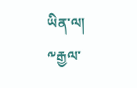ཡིན་ལ། ༸རྒྱལ་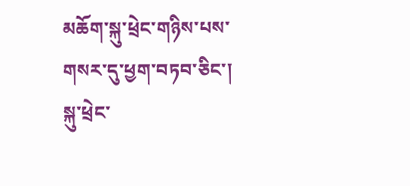མཆོག་སྐུ་ཕྲེང་གཉིས་པས་གསར་དུ་ཕྱག་བཏབ་ཅིང་། སྐུ་ཕྲེང་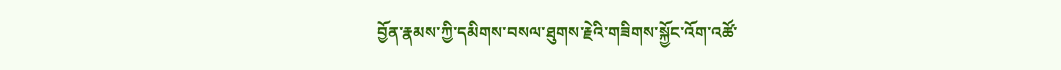བྱོན་རྣམས་ཀྱི་དམིགས་བསལ་ཐུགས་རྗེའི་གཟིགས་སྐྱོང་འོག་འཚོ་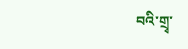བའི་གྲྭ་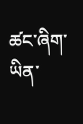ཚང་ཞིག་ཡིན་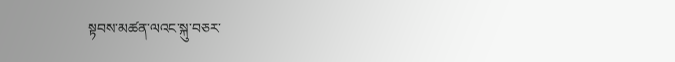སྟབས་མཚན་ལའང་སྐུ་བཅར་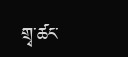གྲྭ་ཚང་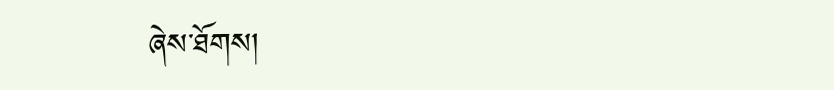ཞེས་ཐོགས།